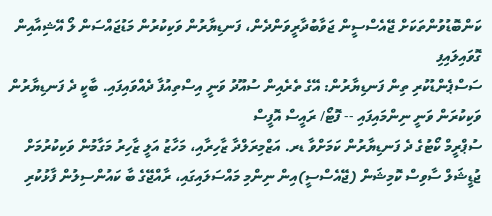ކަންބޮޑުވުންތަކަށް ޖޭއެސްސީން ޖަވާބުދާރީވަންދެން، ފަނޑިޔާރުން ވަކިކުރުން މަޑުޖައްސަން ލޯ އޭޝިއާއިން ގޮވައިލައިފި
ސަސްޕެންޑުކުރި ތިން ފަނޑިޔާރުން: އޭގެ ތެރެއިން ސުއޫދު ވަނީ އިސްތިއުފާ ދެއްވައިފައި. ބާކީ ދެ ފަނޑިޔާރުން ވަކިކުރަން ވަނީ ނިންމައިފައި -- ފޮޓޯ/ ރައީސް އޮފީސް
ސުޕްރީމް ކޯޓުގެ ދެ ފަނޑިޔާރުން ކަމަށްވާ ޑރ. އަޒްމިރަލްދާ ޒާހިރާއި، މަހާޒު އަލީ ޒާހިރު މަގާމުން ވަކިކުރުމަށް ޖުޑީޝަލް ސާވިސް ކޮމިޝަން (ޖޭއެސްސީ)އިން ނިންމި މައްސަލައިގައި، ރާއްޖޭގެ ބާ ކައުންސިލުން ފާޅުކުރި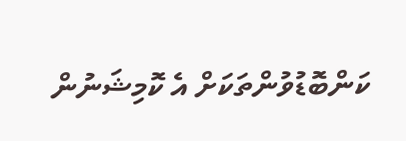ކަންބޮޑުވުންތަކަށް އެ ކޮމިޝަނުން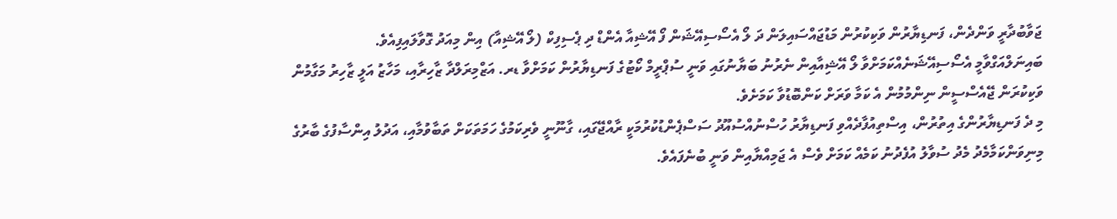ޖަވާބުދާރީ ވަންދެން، ފަނޑިޔާރުން ވަކިކުރުން މަޑުޖައްސައިލަން ދަ ލޯ އެސޯސިއޭޝަން ފޯ އޭޝިއާ އެންޑް ދި ޕެސިފިކް (ލޯ އޭޝިއާ) އިން މިއަދު ގޮވާލައިފިއެވެ.
ބައިނަލްއަގްވާމީ އެސޯސިއޭޝަނެއްކަމަށްވާ ލޯ އޭޝިއާއިން ނެރުނު ބަޔާނުގައި ވަނީ ސުޕްރީމް ކޯޓުގެ ފަނޑިޔާރުން ކަމަށްވާ ޑރ. އަޒްމިރަލްދާ ޒާހިރާއި، މަހާޒު އަލީ ޒާހިރު މަގާމުން ވަކިކުރަން ޖޭއެސްސީން ނިންމުމުން އެ ކަމާ ވަރަށް ކަންބޮޑުވާ ކަމަށެވެ.
މި ދެ ފަނޑިޔާރުންގެ އިތުރުން، އިސްތިއުފާދެއްވި ފަނޑިޔާރު ހުސްނުއްސުއޫދު ސަސްޕެންޑުކުރުމަކީ ރާއްޖޭގައި، ގާނޫނީ ވެރިކަމުގެ ހަމަތަކަށް ތަބާވުމާއި، އަދުލު އިންސާފުގެ ބާރުގެ މިނިވަންކަމާމެދު މެދު ސުވާލު އުފެދުނު ކަމެއް ކަމަށް ވެސް އެ ޖަމިއްޔާއިން ވަނީ ބުނެފައެވެ.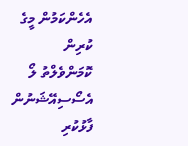އެހެންކަމުން މީގެ ކުރިން ކޮމަންވެލްތު ލޯ އެސޯސިއޭޝަނުން ފާޅުކުރި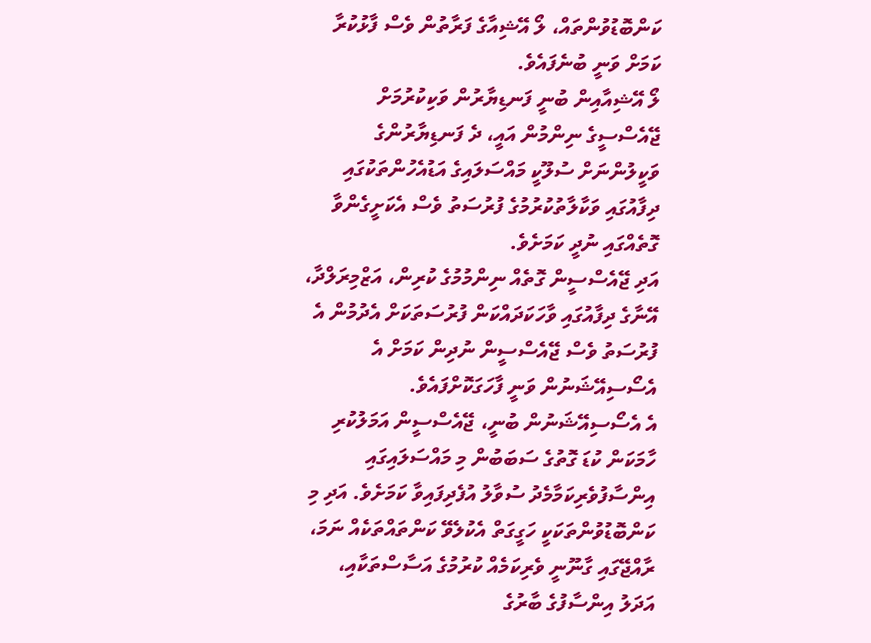ކަންބޮޑުވުންތައް، ލޯ އޭޝިއާގެ ފަރާތުން ވެސް ފާޅުކުރާ ކަމަށް ވަނީ ބުނެފައެވެ.
ލޯ އޭޝިއާއިން ބުނީ ފަނޑިޔާރުން ވަކިކުރުމަށް ޖޭއެސްސީގެ ނިންމުން އައީ، ދެ ފަނޑިޔާރުންގެ ވަކީލުންނަށް ސުލޫކީ މައްސަލައިގެ އަޑުއެހުންތަކުގައި ދިފާއުގައި ވަކާލާތުކުރުމުގެ ފުރުސަތު ވެސް އެކަށީގެންވާ ގޮތެއްގައި ނުދީ ކަމަށެވެ.
އަދި ޖޭއެސްސީން ގޮތެއް ނިންމުމުގެ ކުރިން، އަޒްމިރަލްދާ، އޭނާގެ ދިފާއުގައި ވާހަކަދައްކަން ފުރުސަތަކަށް އެދުމުން އެ ފުރުސަތު ވެސް ޖޭއެސްސީން ނުދިން ކަމަށް އެ އެސޯސިއޭޝަނުން ވަނީ ފާހަގަކޮށްފައެވެ.
އެ އެސޯސިއޭޝަނުން ބުނީ، ޖޭއެސްސީން އަމަލުކުރި ހާމަކަން ކުޑަ ގޮތުގެ ސަބަބުން މި މައްސަލައިގައި އިންސާފުވެރިކަމާމެދު ސުވާލު އުފެދިފައިވާ ކަމަށެވެ. އަދި މި ކަންބޮޑުވުންތަކަކީ ހަގީގަތް އެކުލެވޭ ކަންތައްތަކެއް ނަމަ، ރާއްޖޭގައި ގާނޫނީ ވެރިކަމެއް ކުރުމުގެ އަސާސްތަކާއި، އަދަލު އިންސާފުގެ ބާރުގެ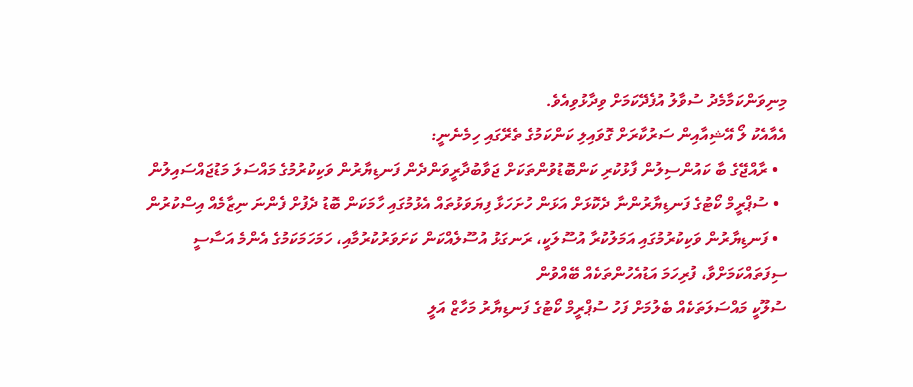މިނިވަންކަމާމެދު ސުވާލު އުފެދޭކަމަށް ވިދާޅުވިއެވެ.
އެއާއެކު ލޯ އޭޝިއާއިން ސަރުކާރަށް ގޮވައިލި ކަންކަމުގެ ތެރޭގައި ހިމެނެނީ:
  • ރާއްޖޭގެ ބާ ކައުންސިލުން ފާޅުކުރި ކަންބޮޑުވުންތަކަށް ޖަވާބުދާރީވަންދެން ފަނޑިޔާރުން ވަކިކުރުމުގެ މައްސަލަ މަޑުޖައްސައިލުން
  • ސުޕްރީމް ކޯޓުގެ ފަނޑިޔާރުންނާ ދެކޮޅަށް އަޅަން ހުށަހަޅާ ފިޔަވަޅުތައް އެޅުމުގައި ހާމަކަން ބޮޑު ދެފުށް ފެންނަ ނިޒާމެއް އިސްކުރުން
  • ފަނޑިޔާރުން ވަކިކުރުމުގައި އަމަލުކުރާ އުސޫލަކީ، ރަނގަޅު އުސޫލެއްކަން ކަށަވަރުކުރުމާއި، ހަމަހަމަކަމުގެ އެންމެ އަސާސީ ސިފަތައްކަމަށްވާ، ފުރިހަމަ އަޑުއެހުންތަކެއް ބޭއްވުން
ސުލޫކީ މައްސަލަތަކެއް ބެލުމަށް ފަހު ސުޕްރީމް ކޯޓުގެ ފަނޑިޔާރު މަހާޒް އަލީ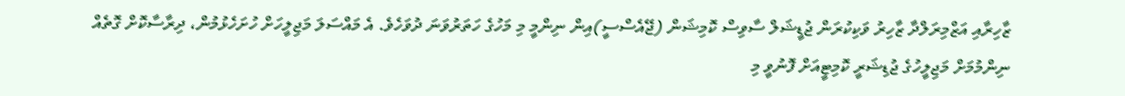ޒާހިރާއި އަޒްމިރަލްދާ ޒާހިރު ވަކިކުރަން ޖުޑީޝަލް ސާވިސް ކޮމިޝަން (ޖޭއެސްސީ)އިން ނިންމީ މި މަހުގެ ހަތަރުވަނަ ދުވަހެވެ. އެ މައްސަލަ މަޖިލީހަށް ހުށަހެޅުމުން، ދިރާސާކޮށް ގޮތެއް ނިންމުމަށް މަޖިލީހުގެ ޖުޑިޝަރީ ކޮމިޓީއަށް ފޮނުވީ މި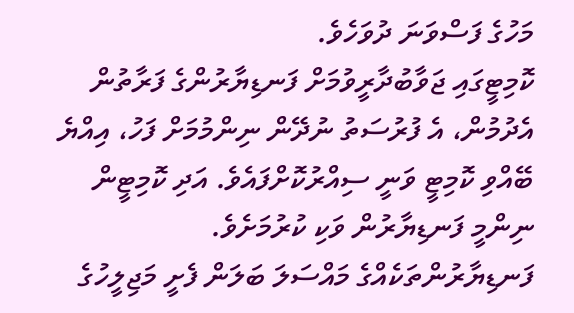މަހުގެ ފަސްވަނަ ދުވަހެވެ.
ކޮމިޓީގައި ޖަވާބުދާރީވުމަށް ފަނޑިޔާރުންގެ ފަރާތުން އެދުމުން، އެ ފުރުސަތު ނުދޭން ނިންމުމަށް ފަހު، އިއްޔެ ބޭއްވި ކޮމިޓީ ވަނީ ސިއްރުކޮށްފައެވެ. އަދި ކޮމިޓީން ނިންމީ ފަނޑިޔާރުން ވަކި ކުރުމަށެވެ.
ފަނޑިޔާރުންތަކެއްގެ މައްސަލަ ބަލަން ފެށީ މަޖިލީހުގެ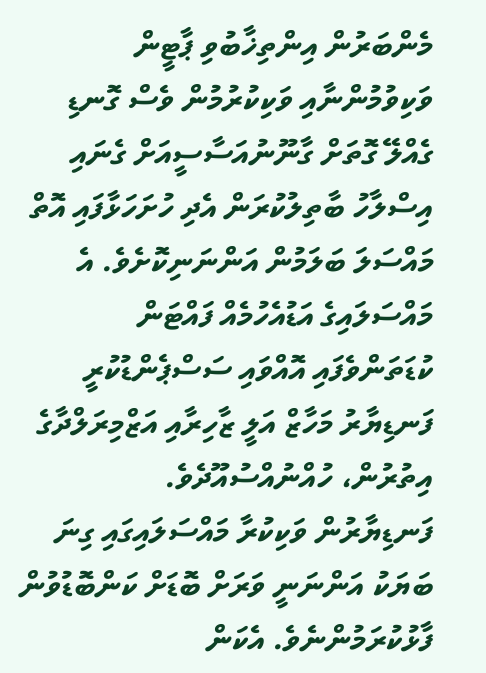މެންބަރުން އިންތިޚާބުވި ޕާޓީން ވަކިވުމުންނާއި ވަކިކުރުމުން ވެސް ގޮނޑި ގެއްލޭ ގޮތަށް ގާނޫނުއަސާސީއަށް ގެނައި އިސްލާހު ބާތިލުކުރަން އެދި ހުށަހަޅާފައި އޮތް މައްސަލަ ބަލަމުން އަންނަނިކޮށެވެ. އެ މައްސަލައިގެ އަޑުއެހުމެއް ފައްޓަން ކުޑަތަންވެފައި އޮއްވައި ސަސްޕެންޑުކުރީ ފަނޑިޔާރު މަހާޒް އަލީ ޒާހިރާއި އަޒްމިރަލްދާގެ އިތުރުން، ހުއްނުއްސުއޫދެވެ.
ފަނޑިޔާރުން ވަކިކުރާ މައްސަލައިގައި ގިނަ ބަޔަކު އަންނަނީ ވަރަށް ބޮޑަށް ކަންބޮޑުވުން ފާޅުކުރަމުންނެވެ. އެކަން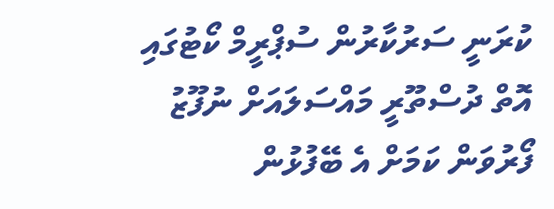ކުރަނީ ސަރުކާރުން ސުޕްރީމް ކޯޓުގައި އޮތް ދުސްތޫރީ މައްސަލައަށް ނުފޫޒު ފޯރުވަން ކަމަށް އެ ބޭފުޅުން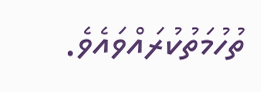ތުހުމަތުކުރައްވައެވެ.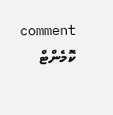comment ކޮމެންޓް